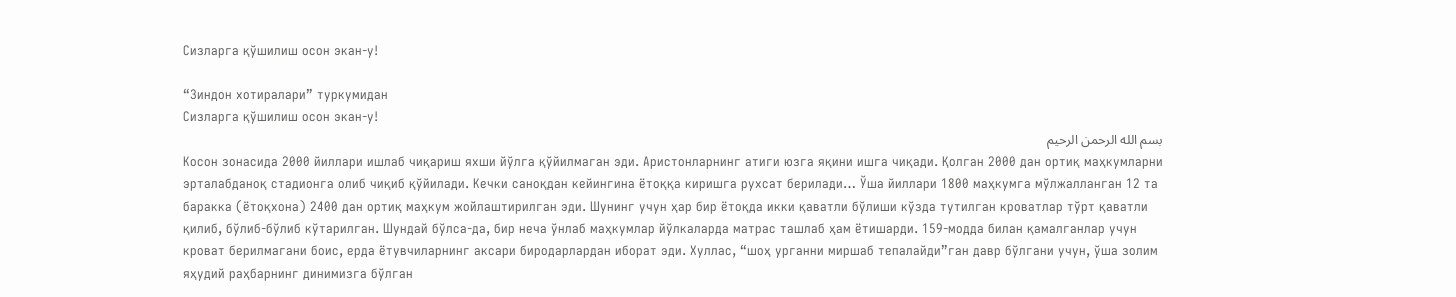Сизларга қўшилиш осон экан-у!

“Зиндон хотиралари” туркумидан
Сизларга қўшилиш осон экан-у!
بسم الله الرحمن الرحيم
Косон зонасида 2000 йиллари ишлаб чиқариш яхши йўлга қўйилмаган эди. Аристонларнинг атиги юзга яқини ишга чиқади. Қолган 2000 дан ортиқ маҳкумларни эрталабданоқ стадионга олиб чиқиб қўйилади. Кечки саноқдан кейингина ётоққа киришга рухсат берилади… Ўша йиллари 1800 маҳкумга мўлжалланган 12 та баракка (ётоқхона) 2400 дан ортиқ маҳкум жойлаштирилган эди. Шунинг учун ҳар бир ётоқда икки қаватли бўлиши кўзда тутилган кроватлар тўрт қаватли қилиб, бўлиб-бўлиб кўтарилган. Шундай бўлса-да, бир неча ўнлаб маҳкумлар йўлкаларда матрас ташлаб ҳам ётишарди. 159-модда билан қамалганлар учун кроват берилмагани боис, ерда ётувчиларнинг аксари биродарлардан иборат эди. Хуллас, “шоҳ урганни миршаб тепалайди”ган давр бўлгани учун, ўша золим яҳудий раҳбарнинг динимизга бўлган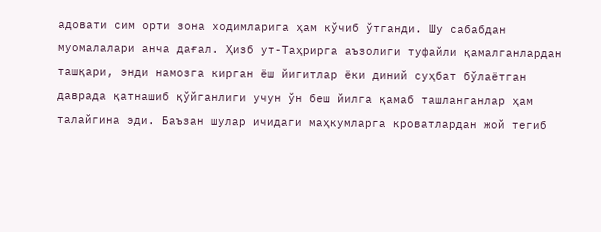адовати сим орти зона ходимларига ҳам кўчиб ўтганди. Шу сабабдан муомалалари анча дағал. Ҳизб ут-Таҳрирга аъзолиги туфайли қамалганлардан ташқари, энди намозга кирган ёш йигитлар ёки диний суҳбат бўлаётган даврада қатнашиб қўйганлиги учун ўн беш йилга қамаб ташланганлар ҳам талайгина эди. Баъзан шулар ичидаги маҳкумларга кроватлардан жой тегиб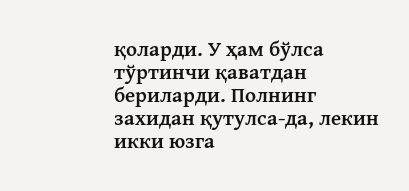қоларди. У ҳам бўлса тўртинчи қаватдан бериларди. Полнинг захидан қутулса-да, лекин икки юзга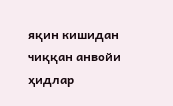яқин кишидан чиққан анвойи ҳидлар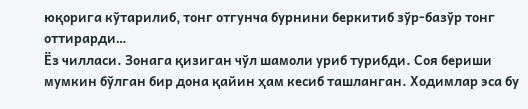юқорига кўтарилиб, тонг отгунча бурнини беркитиб зўр-базўр тонг оттирарди…
Ёз чилласи. Зонага қизиган чўл шамоли уриб турибди. Соя бериши мумкин бўлган бир дона қайин ҳам кесиб ташланган. Ходимлар эса бу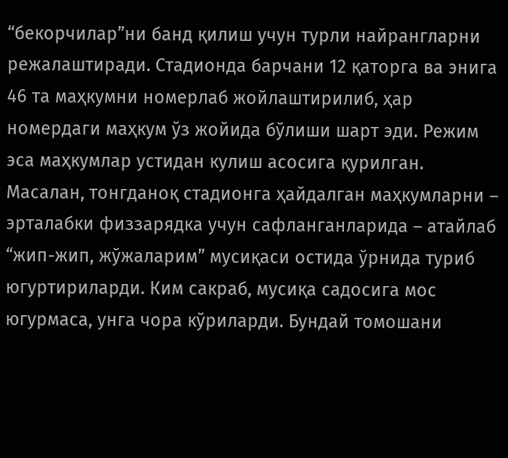“бекорчилар”ни банд қилиш учун турли найрангларни режалаштиради. Стадионда барчани 12 қаторга ва энига 46 та маҳкумни номерлаб жойлаштирилиб, ҳар номердаги маҳкум ўз жойида бўлиши шарт эди. Режим эса маҳкумлар устидан кулиш асосига қурилган. Масалан, тонгданоқ стадионга ҳайдалган маҳкумларни – эрталабки физзарядка учун сафланганларида – атайлаб “жип-жип, жўжаларим” мусиқаси остида ўрнида туриб югуртириларди. Ким сакраб, мусиқа садосига мос югурмаса, унга чора кўриларди. Бундай томошани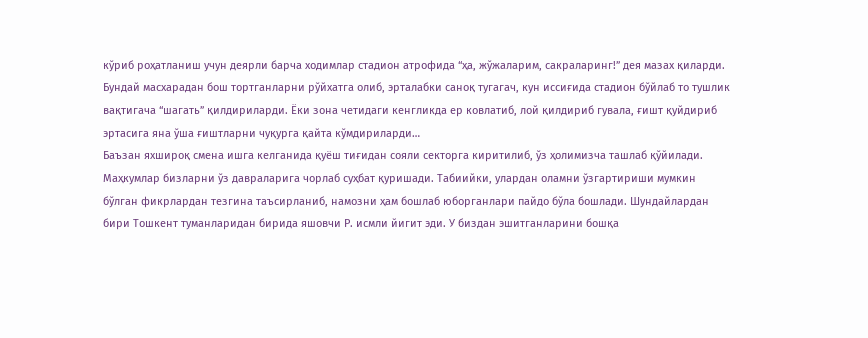кўриб роҳатланиш учун деярли барча ходимлар стадион атрофида “ҳа, жўжаларим, сакраларинг!” дея мазах қиларди. Бундай масхарадан бош тортганларни рўйхатга олиб, эрталабки саноқ тугагач, кун иссиғида стадион бўйлаб то тушлик вақтигача “шагать” қилдириларди. Ёки зона четидаги кенгликда ер ковлатиб, лой қилдириб гувала, ғишт қуйдириб эртасига яна ўша ғиштларни чуқурга қайта кўмдириларди…
Баъзан яхшироқ смена ишга келганида қуёш тиғидан сояли секторга киритилиб, ўз ҳолимизча ташлаб қўйилади. Маҳкумлар бизларни ўз давраларига чорлаб суҳбат қуришади. Табиийки, улардан оламни ўзгартириши мумкин бўлган фикрлардан тезгина таъсирланиб, намозни ҳам бошлаб юборганлари пайдо бўла бошлади. Шундайлардан бири Тошкент туманларидан бирида яшовчи Р. исмли йигит эди. У биздан эшитганларини бошқа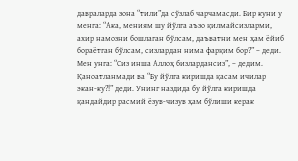давраларда зона “тили”да сўзлаб чарчамасди. Бир куни у менга: “Ака, мениям шу йўлга аъзо қилмайсизларми, ахир намозни бошлаган бўлсам, даъватни мен ҳам ёйиб бораётган бўлсам, сизлардан нима фарқим бор?” – деди. Мен унга: “Сиз инша Аллоҳ бизлардансиз”, – дедим. Қаноатланмади ва “Бу йўлга киришда қасам ичилар экан-ку?!” деди. Унинг наздида бу йўлга киришда қандайдир расмий ёзув-чизув ҳам бўлиши керак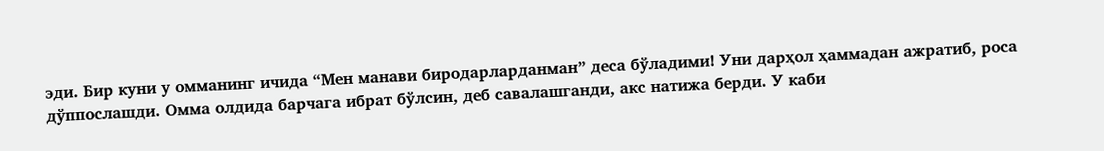эди. Бир куни у омманинг ичида “Мен манави биродарларданман” деса бўладими! Уни дарҳол ҳаммадан ажратиб, роса дўппослашди. Омма олдида барчага ибрат бўлсин, деб савалашганди, акс натижа берди. У каби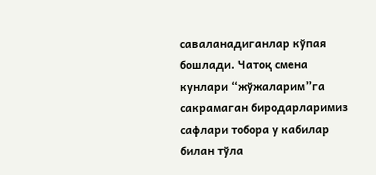саваланадиганлар кўпая бошлади. Чатоқ смена кунлари “жўжаларим”га сакрамаган биродарларимиз сафлари тобора у кабилар билан тўла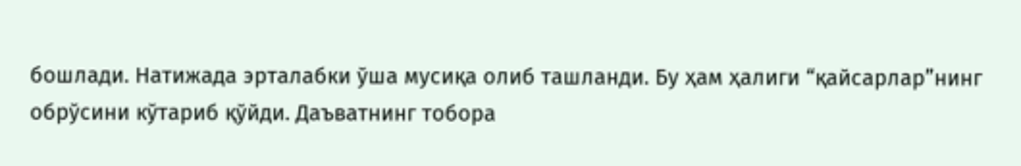бошлади. Натижада эрталабки ўша мусиқа олиб ташланди. Бу ҳам ҳалиги “қайсарлар”нинг обрўсини кўтариб қўйди. Даъватнинг тобора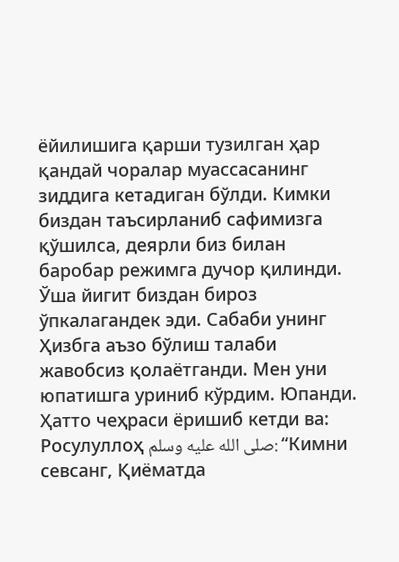ёйилишига қарши тузилган ҳар қандай чоралар муассасанинг зиддига кетадиган бўлди. Кимки биздан таъсирланиб сафимизга қўшилса, деярли биз билан баробар режимга дучор қилинди. Ўша йигит биздан бироз ўпкалагандек эди. Сабаби унинг Ҳизбга аъзо бўлиш талаби жавобсиз қолаётганди. Мен уни юпатишга уриниб кўрдим. Юпанди. Ҳатто чеҳраси ёришиб кетди ва: Росулуллоҳ صلى الله عليه وسلم: “Кимни севсанг, Қиёматда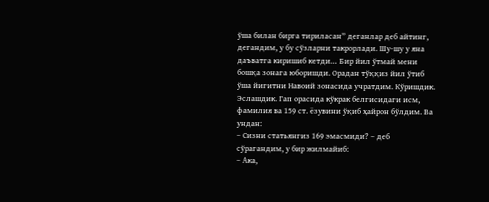ўша билан бирга тириласан” деганлар деб айтинг, дегандим, у бу сўзларни такрорлади. Шу-шу у яна даъватга киришиб кетди… Бир йил ўтмай мени бошқа зонага юборишди. Орадан тўққиз йил ўтиб ўша йигитни Навоий зонасида учратдим. Кўришдик. Эслашдик. Гап орасида кўкрак белгисидаги исм, фамилия ва 159 ст. ёзувини ўқиб ҳайрон бўлдим. Ва ундан:
– Сизни статьянгиз 169 эмасмиди? – деб сўрагандим, у бир жилмайиб:
– Ака,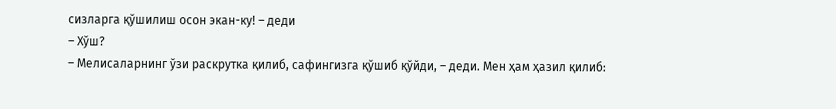сизларга қўшилиш осон экан-ку! – деди
– Хўш?
– Мелисаларнинг ўзи раскрутка қилиб, сафингизга қўшиб қўйди, – деди. Мен ҳам ҳазил қилиб: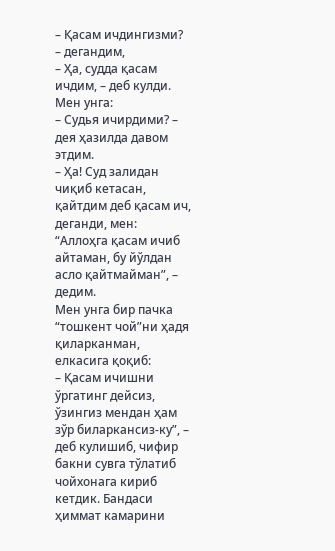– Қасам ичдингизми? – дегандим,
– Ҳа, судда қасам ичдим, – деб кулди. Мен унга:
– Судья ичирдими? – дея ҳазилда давом этдим.
– Ҳа! Суд залидан чиқиб кетасан, қайтдим деб қасам ич, деганди, мен: “Аллоҳга қасам ичиб айтаман, бу йўлдан асло қайтмайман”, – дедим.
Мен унга бир пачка “тошкент чой”ни ҳадя қиларканман, елкасига қоқиб:
– Қасам ичишни ўргатинг дейсиз, ўзингиз мендан ҳам зўр биларкансиз-ку”, – деб кулишиб, чифир бакни сувга тўлатиб чойхонага кириб кетдик. Бандаси ҳиммат камарини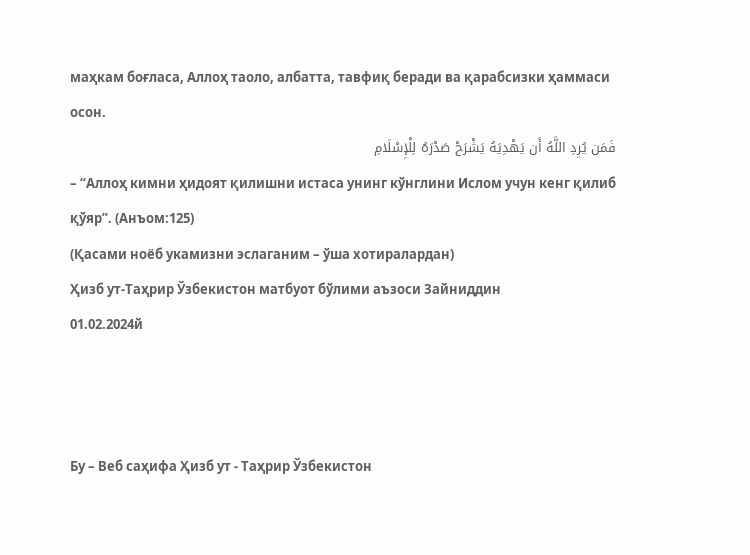маҳкам боғласа, Аллоҳ таоло, албатта, тавфиқ беради ва қарабсизки ҳаммаси осон.
فَمَن يُرِدِ اللَّهُ أَن يَهْدِيَهُ يَشْرَحْ صَدْرَهُ لِلْإِسْلَامِ
– “Аллоҳ кимни ҳидоят қилишни истаса унинг кўнглини Ислом учун кенг қилиб қўяр”. (Анъом:125)
(Қасами ноёб укамизни эслаганим – ўша хотиралардан)
Ҳизб ут-Таҳрир Ўзбекистон матбуот бўлими аъзоси Зайниддин
01.02.2024й



Бу – Веб саҳифа Ҳизб ут - Таҳрир Ўзбекистон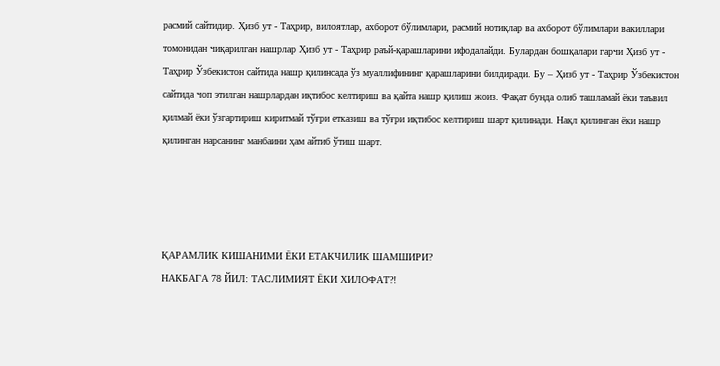расмий сайтидир. Ҳизб ут - Таҳрир, вилоятлар, ахборот бўлимлари, расмий нотиқлар ва ахборот бўлимлари вакиллари томонидан чиқарилган нашрлар Ҳизб ут - Таҳрир раъй-қарашларини ифодалайди. Булардан бошқалари гарчи Ҳизб ут - Таҳрир Ўзбекистон сайтида нашр қилинсада ўз муаллифининг қарашларини билдиради. Бу – Ҳизб ут - Таҳрир Ўзбекистон сайтида чоп этилган нашрлардан иқтибос келтириш ва қайта нашр қилиш жоиз. Фақат бунда олиб ташламай ёки таъвил қилмай ёки ўзгартириш киритмай тўғри етказиш ва тўғри иқтибос келтириш шарт қилинади. Нақл қилинган ёки нашр қилинган нарсанинг манбаини ҳам айтиб ўтиш шарт.




ҚАРАМЛИК КИШАНИМИ ЁКИ ЕТАКЧИЛИК ШАМШИРИ?
НАКБАГА 78 ЙИЛ: ТАСЛИМИЯТ ЁКИ ХИЛОФАТ?!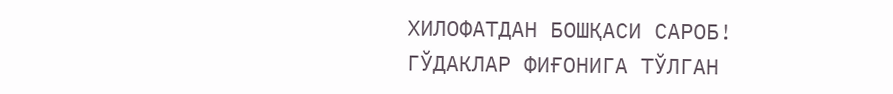ХИЛОФАТДАН БОШҚАСИ САРОБ!
ГЎДАКЛАР ФИҒОНИГА ТЎЛГАН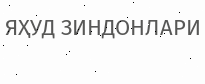ЯҲУД ЗИНДОНЛАРИ